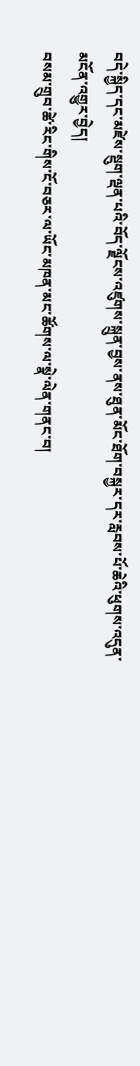བདེ་སྐྱིད་དང་མཛེས་སྡུག་ལྡན་པའི་བོད་ལྗོངས་འཛུགས་སྐྲུན་བྱས་ནས་ཐུན་མོང་ཐོག་བསྐྱར་དར་རླབས་པོ་ཆེའི་ཕུགས་འདུན་མངོན་འགྱུར་བྱེད།
བསམ་གྲུབ་ཚེ་རིང་གིས་ངོ་བཅར་ལ་ཡོང་མཁན་མང་ཚོགས་ལ་སྣེ་ལེན་གནང་བ།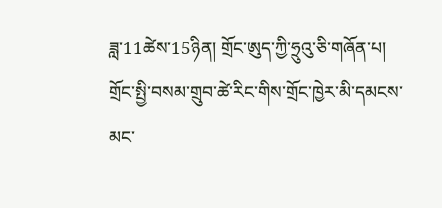ཟླ་11ཚེས་15ཉིན། གྲོང་ཨུད་ཀྱི་ཧྲུའུ་ཅི་གཞོན་པ། གྲོང་སྤྱི་བསམ་གྲུབ་ཚེ་རིང་གིས་གྲོང་ཁྱེར་མི་དམངས་མང་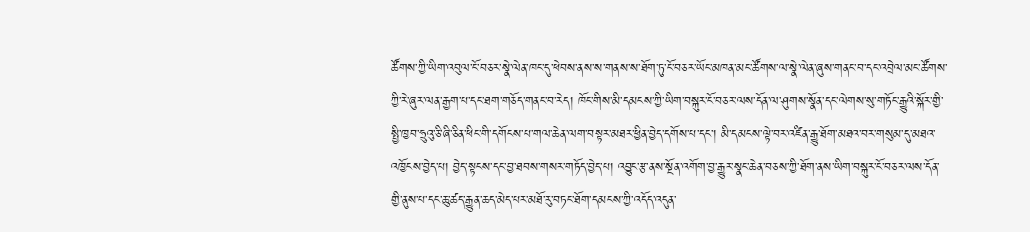ཚོགས་ཀྱི་ཡིག་འབུལ་ངོ་བཅར་སྣེ་ལེན་ཁང་དུ་ཕེབས་ནས་ས་གནས་ས་ཐོག་ཏུ་ངོ་བཅར་ཡོང་མཁན་མང་ཚོགས་ལ་སྣེ་ལེན་ཞུས་གནང་བ་དང་འབྲེལ་མང་ཚོགས་ཀྱི་རེ་ཞུར་ལན་རྒྱག་པ་དང་ཐག་གཅོད་གནང་བ་རེད། ཁོང་གིས་མི་དམངས་ཀྱི་ཡིག་བསྐུར་ངོ་བཅར་ལས་དོན་ལ་ཤུགས་སྣོན་དང་ལེགས་སུ་གཏོང་རྒྱུའི་སྐོར་གྱི་སྤྱི་ཁྱབ་ཧྲུའུ་ཅི་ཞི་ཅིན་ཕིང་གི་དགོངས་པ་གལ་ཆེན་ལག་བསྟར་མཐར་ཕྱིན་བྱེད་དགོས་པ་དང་། མི་དམངས་ལྟེ་བར་འཛིན་རྒྱུ་ཐོག་མཐའ་བར་གསུམ་དུ་མཐའ་འཁྱོངས་བྱེད་པ། བྱེད་སྟངས་དང་བྱ་ཐབས་གསར་གཏོད་བྱེད་པ། འབྱུང་རྩ་ནས་སྔོན་འགོག་བྱ་རྒྱུར་སྣང་ཆེན་བཅས་ཀྱི་ཐོག་ནས་ཡིག་བསྐུར་ངོ་བཅར་ལས་དོན་གྱི་ནུས་པ་དང་ཆུ་ཚད་རྒྱུན་ཆད་མེད་པར་མཐོ་རུ་བཏང་ཐོག་དམངས་ཀྱི་འདོད་འདུན་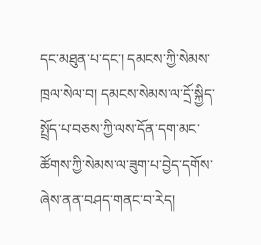དང་མཐུན་པ་དང་། དམངས་ཀྱི་སེམས་ཁྲལ་སེལ་བ། དམངས་སེམས་ལ་དྲོ་སྐྱིད་སྤྲོད་པ་བཅས་ཀྱི་ལས་དོན་དག་མང་ཚོགས་ཀྱི་སེམས་ལ་ཟུག་པ་བྱེད་དགོས་ཞེས་ནན་བཤད་གནང་བ་རེད།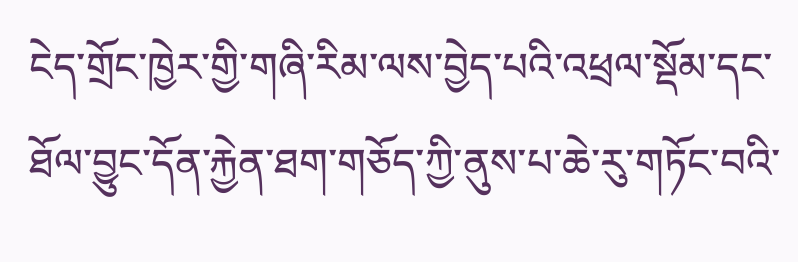ངེད་གྲོང་ཁྱེར་གྱི་གཞི་རིམ་ལས་བྱེད་པའི་འཕྲལ་སྡོམ་དང་ཐོལ་བྱུང་དོན་རྐྱེན་ཐག་གཅོད་ཀྱི་ནུས་པ་ཆེ་རུ་གཏོང་བའི་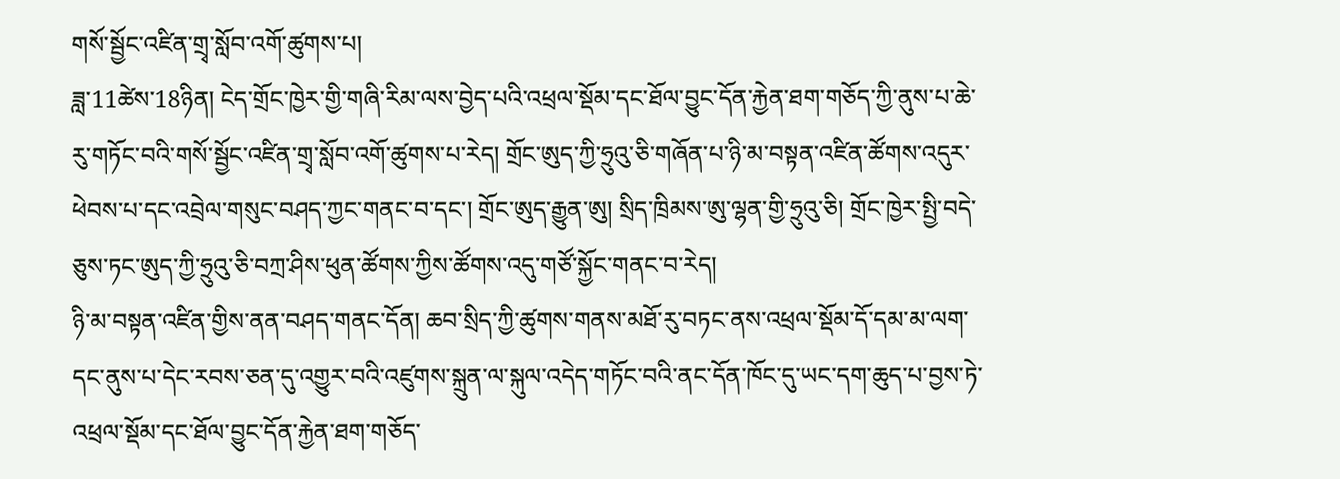གསོ་སྦྱོང་འཛིན་གྲྭ་སློབ་འགོ་ཚུགས་པ།
ཟླ་11ཚེས་18ཉིན། ངེད་གྲོང་ཁྱེར་གྱི་གཞི་རིམ་ལས་བྱེད་པའི་འཕྲལ་སྡོམ་དང་ཐོལ་བྱུང་དོན་རྐྱེན་ཐག་གཅོད་ཀྱི་ནུས་པ་ཆེ་རུ་གཏོང་བའི་གསོ་སྦྱོང་འཛིན་གྲྭ་སློབ་འགོ་ཚུགས་པ་རེད། གྲོང་ཨུད་ཀྱི་ཧྲུའུ་ཅི་གཞོན་པ་ཉི་མ་བསྟན་འཛིན་ཚོགས་འདུར་ཕེབས་པ་དང་འབྲེལ་གསུང་བཤད་ཀྱང་གནང་བ་དང་། གྲོང་ཨུད་རྒྱུན་ཨུ། སྲིད་ཁྲིམས་ཨུ་ལྷན་གྱི་ཧྲུའུ་ཅི། གྲོང་ཁྱེར་སྤྱི་བདེ་ཅུས་ཏང་ཨུད་ཀྱི་ཧྲུའུ་ཅི་བཀྲ་ཤིས་ཕུན་ཚོགས་ཀྱིས་ཚོགས་འདུ་གཙོ་སྐྱོང་གནང་བ་རེད།
ཉི་མ་བསྟན་འཛིན་གྱིས་ནན་བཤད་གནང་དོན། ཆབ་སྲིད་ཀྱི་ཚུགས་གནས་མཐོ་རུ་བཏང་ནས་འཕྲལ་སྡོམ་དོ་དམ་མ་ལག་དང་ནུས་པ་དེང་རབས་ཅན་དུ་འགྱུར་བའི་འཛུགས་སྐྲུན་ལ་སྐུལ་འདེད་གཏོང་བའི་ནང་དོན་ཁོང་དུ་ཡང་དག་ཆུད་པ་བྱས་ཏེ་འཕྲལ་སྡོམ་དང་ཐོལ་བྱུང་དོན་རྐྱེན་ཐག་གཅོད་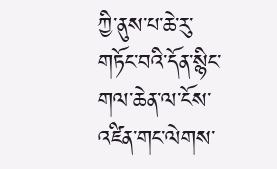ཀྱི་ནུས་པ་ཆེ་རུ་གཏོང་བའི་དོན་སྙིང་གལ་ཆེན་ལ་ངོས་འཛིན་གང་ལེགས་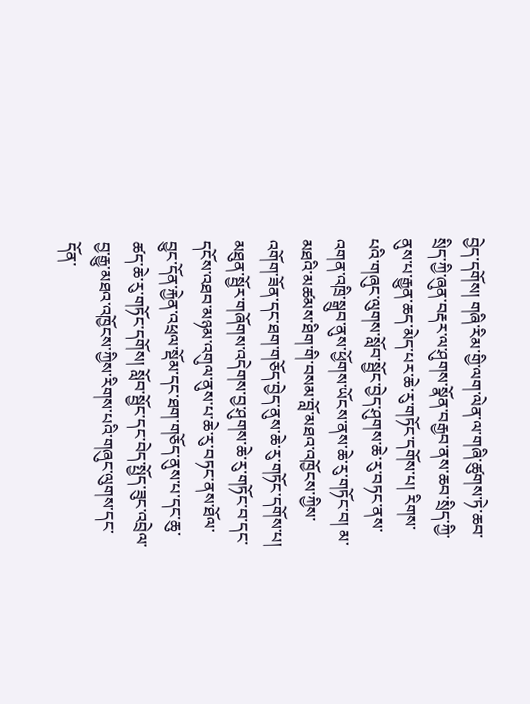བྱེད་དགོས། གཞི་རིམ་གྱི་ལག་ལེན་ལ་གཞི་ཚུགས་ཏེ་ཆབ་སྲིད་ཀྱི་ཞུན་བརྡར་ལ་ཤུགས་སྣོན་བརྒྱབ་ནས་ཆབ་སྲིད་ཀྱི་ནུས་པ་རྒྱུན་ཆད་མེད་པར་ཆེ་རུ་གཏོང་དགོས་པ། རིགས་པའི་གཞུང་ལུགས་སློབ་སྦྱོང་བྱེད་ཤུགས་ཆེ་རུ་བཏང་ནས་འགན་འཁྲི་སྒྲུབ་ནུས་ཕྱོགས་ཡོངས་ནས་ཆེ་རུ་གཏོང་བ། མ་མཐའི་མཚམས་ཐིག་གི་བསམ་བློ་མཐའ་འཁྱོངས་ཀྱིས་འགོག་ཟོན་དང་ཐག་གཅོད་བྱེད་ནུས་ཆེ་རུ་གཏོང་དགོས་པ། མཐུན་སྦྱོར་གཞོགས་འདེགས་བྱ་ཤུགས་ཆེ་རུ་གཏོང་བ་དང་དངོས་འཐབ་མཉམ་འགུལ་ནུས་པ་ཆེ་རུ་བཏང་ནས་ཐོལ་བྱུང་དོན་རྐྱེན་འཕྲལ་སྡོམ་དང་ཐག་གཅོད་ནུས་པ་དང་ཆུ་ཚད་ཆེ་རུ་གཏོང་དགོས། སློབ་སྦྱོང་དང་བེད་སྤྱོད་ཟུང་འབྲེལ་བྱ་རྒྱུ་མཐའ་འཁྱོངས་ཀྱིས་རིགས་པའི་གཞུང་ལུགས་དང་དོན་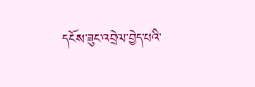དངོས་ཟུང་འབྲེལ་བྱེད་པའི་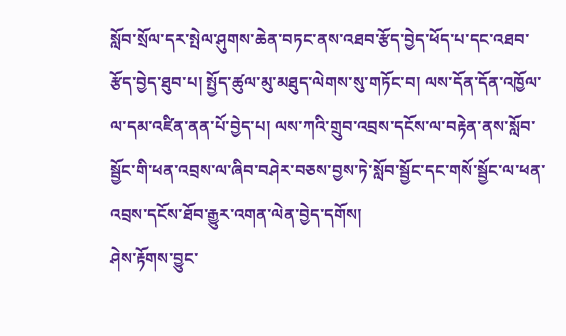སློབ་སྲོལ་དར་སྤེལ་ཤུགས་ཆེན་བཏང་ནས་འཐབ་རྩོད་བྱེད་ཕོད་པ་དང་འཐབ་རྩོད་བྱེད་ཐུབ་པ། སྤྱོད་ཚུལ་མུ་མཐུད་ལེགས་སུ་གཏོང་བ། ལས་དོན་དོན་འཁྱོལ་ལ་དམ་འཛིན་ནན་པོ་བྱེད་པ། ལས་ཀའི་གྲུབ་འབྲས་དངོས་ལ་བརྟེན་ནས་སློབ་སྦྱོང་གི་ཕན་འབྲས་ལ་ཞིབ་བཤེར་བཅས་བྱས་ཏེ་སློབ་སྦྱོང་དང་གསོ་སྦྱོང་ལ་ཕན་འབྲས་དངོས་ཐོབ་རྒྱུར་འགན་ལེན་བྱེད་དགོས།
ཤེས་རྟོགས་བྱུང་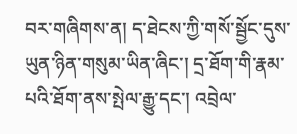བར་གཞིགས་ན། ད་ཐེངས་ཀྱི་གསོ་སྦྱོང་དུས་ཡུན་ཉིན་གསུམ་ཡིན་ཞིང་། དྲ་ཐོག་གི་རྣམ་པའི་ཐོག་ནས་སྤེལ་རྒྱུ་དང་། འབྲེལ་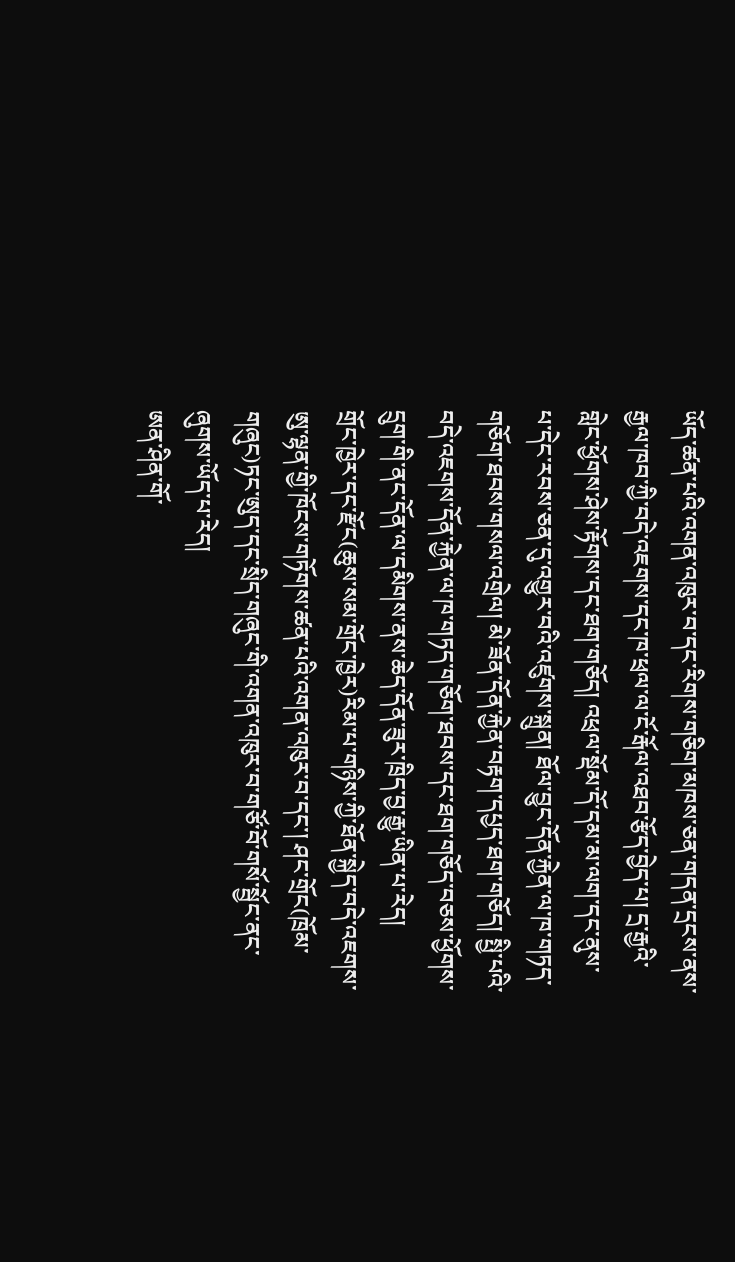ཡོད་ཚན་པའི་འགན་འཁུར་བ་དང་རིགས་གཅིག་མཁས་ཅན་གདན་དྲངས་ནས་རྒྱལ་ཁབ་ཀྱི་བདེ་འཇགས་དང་ཁ་ཕྲལ་ལ་ངོ་རྒོལ་འཐབ་རྩོད་བྱེད་པ། དྲ་རྒྱའི་གླེང་ཕྱོགས་ཤེས་རྟོགས་དང་ཐག་གཅོད། འཕྲལ་སྡོམ་དོ་དམ་མ་ལག་དང་ནུས་པ་དེང་རབས་ཅན་དུ་འགྱུར་བའི་འཛུགས་སྐྲུན། ཐོལ་བྱུང་དོན་རྐྱེན་ལ་ཁ་གཏད་གཅོག་ཐབས་གསལ་འགྲེལ། མེ་ཟོན་དོན་རྐྱེན་བརྟག་དཔྱད་ཐག་གཅོད། སྤྱི་པའི་བདེ་འཇགས་དོན་རྐྱེན་ལ་ཁ་གཏད་གཅོག་ཐབས་དང་ཐག་གཅོད་བཅས་ཕྱོགས་དྲུག་གི་ནང་དོན་ལ་དམིགས་ནས་ཆེད་དོན་ཟུར་ཁྲིད་བྱ་རྒྱུ་ཡིན་པ་རེད།
གྲོང་ཁྱེར་དང་རྫོང(ཆུས་སམ་གྲོང་ཁྱེར)རིམ་པ་གཉིས་ཀྱི་ཐོན་སྐྱེད་བདེ་འཇགས་ཨུ་ལྷན་གྱི་ཁོངས་གཏོགས་ཚན་པའི་འགན་འཁུར་བ་དང་། ཤང་གྲོང(ཁྲོམ་གཞུང)ཏང་ཨུད་དང་སྲིད་གཞུང་གི་འགན་འཁུར་བ་གཙོ་བོ་གསོ་སྦྱོང་ནང་ཞུགས་ཡོད་པ་རེད།
ཨན་ཤིན་གོ་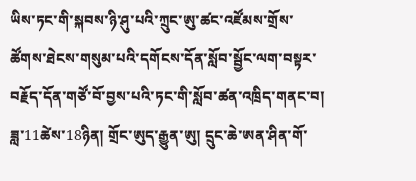ཡིས་ཏང་གི་སྐབས་ཉི་ཤུ་པའི་ཀྲུང་ཨུ་ཚང་འཛོམས་གྲོས་ཚོགས་ཐེངས་གསུམ་པའི་དགོངས་དོན་སློབ་སྦྱོང་ལག་བསྟར་བརྗོད་དོན་གཙོ་བོ་བྱས་པའི་ཏང་གི་སློབ་ཚན་འཁྲིད་གནང་བ།
ཟླ་11ཚེས་18ཉིན། གྲོང་ཨུད་རྒྱུན་ཨུ། དྲུང་ཆེ་ཨན་ཤིན་གོ་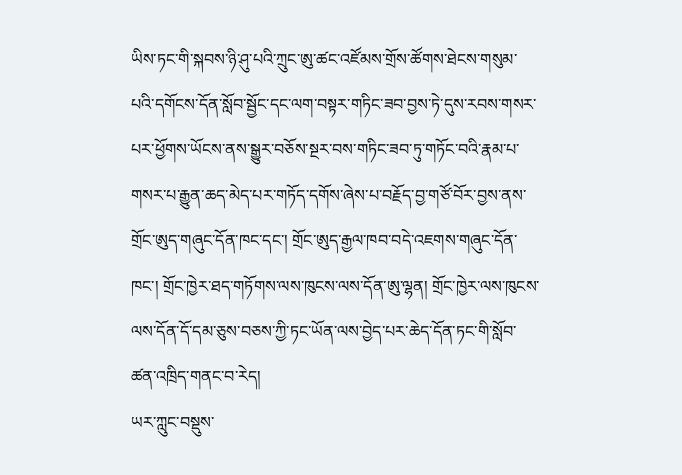ཡིས་ཏང་གི་སྐབས་ཉི་ཤུ་པའི་ཀྲུང་ཨུ་ཚང་འཛོམས་གྲོས་ཚོགས་ཐེངས་གསུམ་པའི་དགོངས་དོན་སློབ་སྦྱོང་དང་ལག་བསྟར་གཏིང་ཟབ་བྱས་ཏེ་དུས་རབས་གསར་པར་ཕྱོགས་ཡོངས་ནས་སྒྱུར་བཅོས་སྔར་བས་གཏིང་ཟབ་ཏུ་གཏོང་བའི་རྣམ་པ་གསར་པ་རྒྱུན་ཆད་མེད་པར་གཏོད་དགོས་ཞེས་པ་བརྗོད་བྱ་གཙོ་བོར་བྱས་ནས་གྲོང་ཨུད་གཞུང་དོན་ཁང་དང་། གྲོང་ཨུད་རྒྱལ་ཁབ་བདེ་འཇགས་གཞུང་དོན་ཁང་། གྲོང་ཁྱེར་ཐད་གཏོགས་ལས་ཁུངས་ལས་དོན་ཨུ་ལྷན། གྲོང་ཁྱེར་ལས་ཁུངས་ལས་དོན་དོ་དམ་ཅུས་བཅས་ཀྱི་ཏང་ཡོན་ལས་བྱེད་པར་ཆེད་དོན་ཏང་གི་སློབ་ཚན་འཁྲིད་གནང་བ་རེད།
ཡར་ཀླུང་བསྡུས་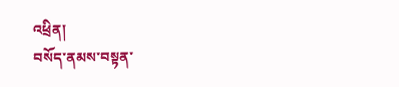འཕྲིན།
བསོད་ནམས་བསྟན་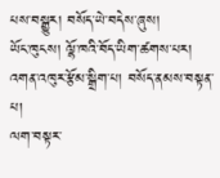པས་བསྒྱུར། བསོད་ཡེ་བདེས་ཞུས།
ཡོང་ཁུངས། ལྷོ་ཁའི་བོད་ཡིག་ཚགས་པར།
འགན་འཁུར་རྩོམ་སྒྲིག་པ། བསོད་ནམས་བསྟན་པ།
ལག་བསྟར་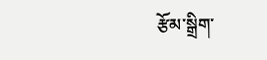རྩོམ་སྒྲིག་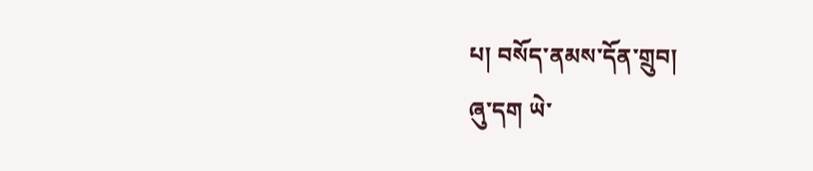པ། བསོད་ནམས་དོན་གྲུབ།
ཞུ་དག ཡེ་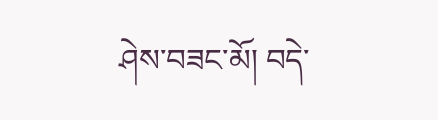ཤེས་བཟང་མོ། བདེ་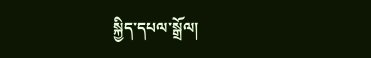སྐྱིད་དཔལ་སྒྲོལ།